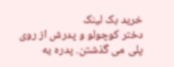خرید بک لینک
دختر کوچولو و پدرش از روی پلی می گذشتن. پدره یه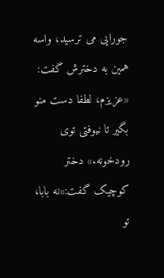جورایی می ترسید، واسه همین به دخترش گفت: «عزیزم، لطفا دست منو بگیر تا نیوفتی توی رودخونه.» دختر کوچیک گفت:«نه بابا، تو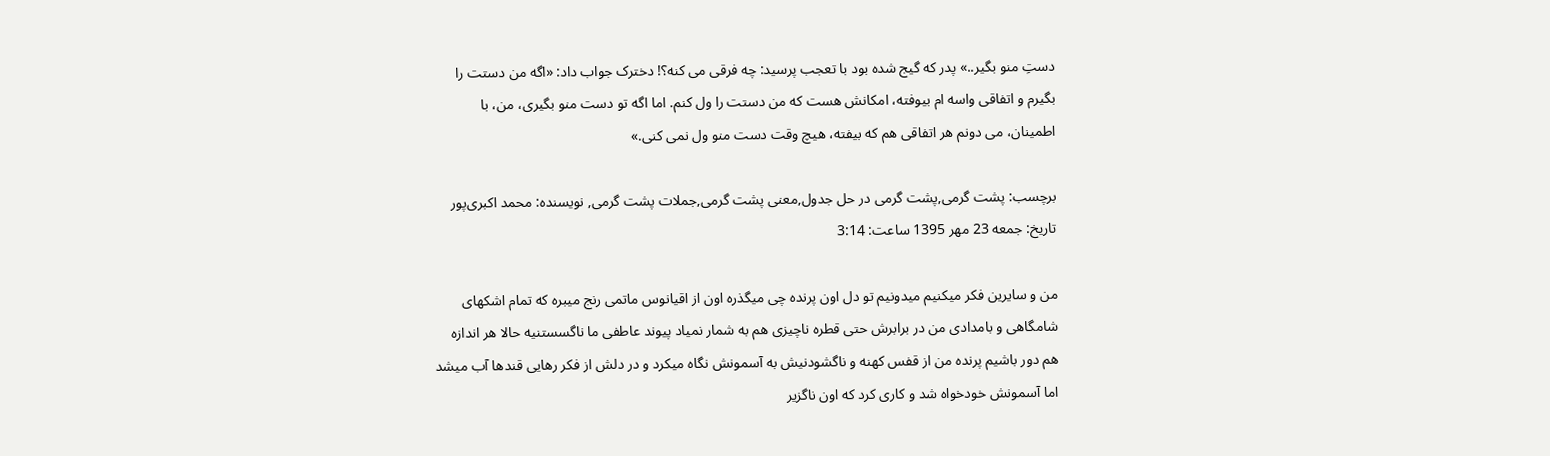دستِ منو بگیر..» پدر که گیج شده بود با تعجب پرسید: چه فرقی می کنه؟! دخترک جواب داد: «اگه من دستت را بگیرم و اتفاقی واسه ام بیوفته، امکانش هست که من دستت را ول کنم. اما اگه تو دست منو بگیری، من، با اطمینان، می دونم هر اتفاقی هم که بیفته، هیچ وقت دست منو ول نمی کنی.»

برچسب: پشت گرمی,پشت گرمی در حل جدول,معنی پشت گرمی,جملات پشت گرمی, نویسنده: محمد اکبری‌پور تاريخ: جمعه 23 مهر 1395 ساعت: 3:14

من و سایرین فکر میکنیم میدونیم تو دل اون پرنده چی میگذره اون از اقیانوس ماتمی رنج میبره که تمام اشکهای شامگاهی و بامدادی من در برابرش حتی قطره ناچیزی هم به شمار نمیاد پیوند عاطفی ما ناگسستنیه حالا هر اندازه هم دور باشیم پرنده من از قفس کهنه و ناگشودنیش به آسمونش نگاه میکرد و در دلش از فکر رهایی قندها آب میشد اما آسمونش خودخواه شد و کاری کرد که اون ناگزیر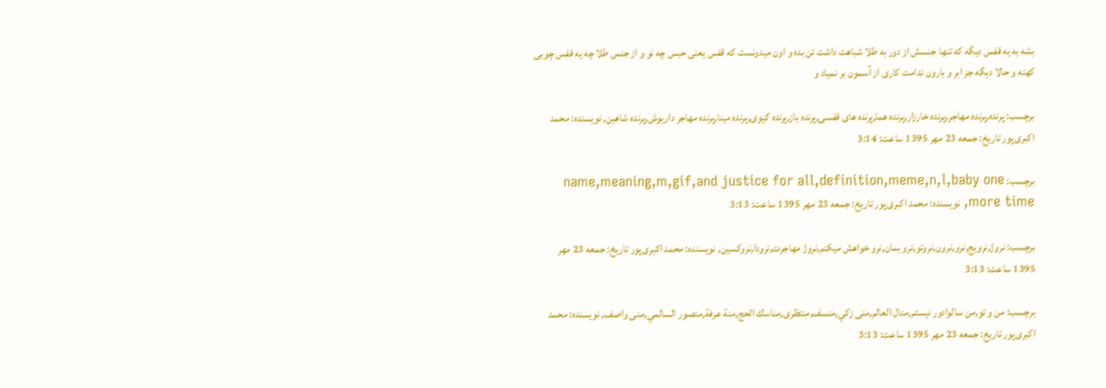بشه به یه قفس دیگه که تنها جنسش از دور به طلا شباهت داشت تن بده و اون میدونست که قفس یعنی حبس چه نو و از جنس طلا چه یه قفس چوبی کهنه و حالا دیگه جز ابر و بارون ندامت کاری از آسمون بر نمیاد و

برچسب: پرنده,پرنده مهاجر,پرنده خارزار,پرنده هما,پرنده های قفسی,پرنده باز,پرنده کیوی,پرنده مینا,پرنده مهاجر داریوش,پرنده شاهین, نویسنده: محمد اکبری‌پور تاريخ: جمعه 23 مهر 1395 ساعت: 3:14

برچسب: name,meaning,m,gif,and justice for all,definition,meme,n,l,baby one more time, نویسنده: محمد اکبری‌پور تاريخ: جمعه 23 مهر 1395 ساعت: 3:13

برچسب: نروژ,نرويج,نرو,نرون,نروتو,نرو بمان,نرو خواهش میکنم,نروژ مهاجرت,نرودا,نروکسین, نویسنده: محمد اکبری‌پور تاريخ: جمعه 23 مهر 1395 ساعت: 3:13

برچسب: من و تو,من سالوادور نیستم,منال العالم,منى زكي,منسف,منتظری,مناسك الحج,منة عرفة,منصور السالمي,منى واصف, نویسنده: محمد اکبری‌پور تاريخ: جمعه 23 مهر 1395 ساعت: 3:13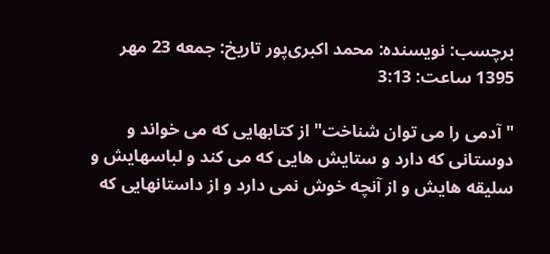برچسب: نویسنده: محمد اکبری‌پور تاريخ: جمعه 23 مهر 1395 ساعت: 3:13

"آدمی را می توان شناخت" از کتابهایی که می خواند و دوستانی که دارد و ستایش هایی که می کند و لباسهایش و سلیقه هایش و از آنچه خوش نمی دارد و از داستانهایی که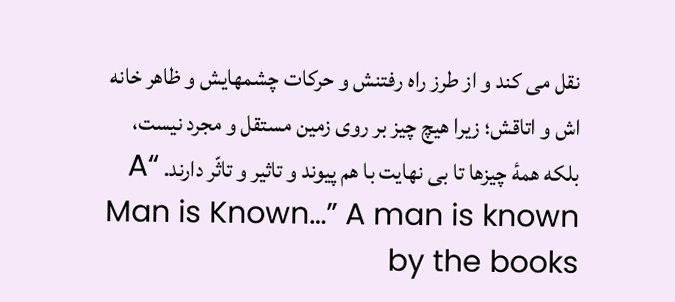نقل می کند و از طرز راه رفتنش و حرکات چشمهایش و ظاهر خانه اش و اتاقش؛ زیرا هیچ چیز بر روی زمین مستقل و مجرد نیست، بلکه همۀ چیزها تا بی نهایت با هم پیوند و تاثیر و تاثّر دارند. “A Man is Known…” A man is known by the books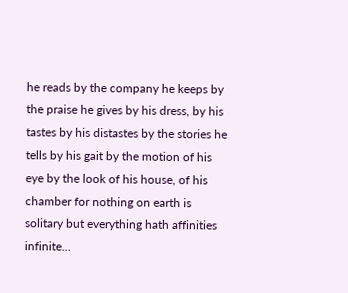he reads by the company he keeps by the praise he gives by his dress, by his tastes by his distastes by the stories he tells by his gait by the motion of his eye by the look of his house, of his chamber for nothing on earth is solitary but everything hath affinities infinite…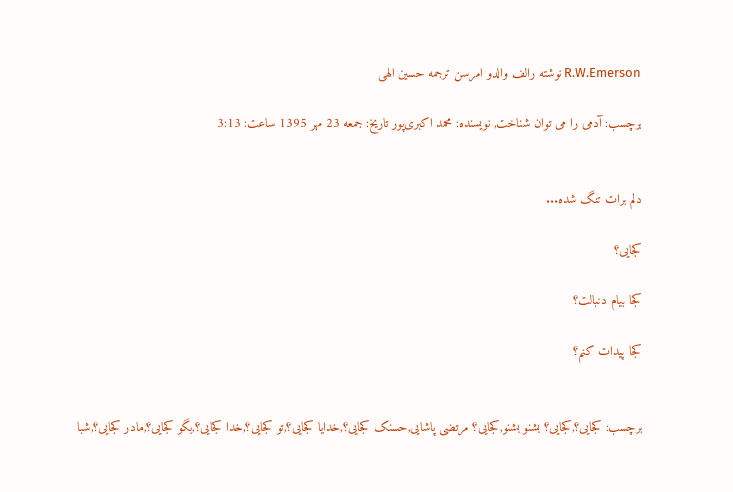R.W.Emerson نوشته رالف والدو امرسن ترجمه حسین الهی

برچسب: آدمی را می توان شناخت, نویسنده: محمد اکبری‌پور تاريخ: جمعه 23 مهر 1395 ساعت: 3:13


دلم برات تنگ شده...

کجایی؟

کجا بیام دنبالت؟

کجا پیدات کنم؟


برچسب: کجایی؟,کجایی؟ بشنو بشنو,کجایی؟ مرتضی پاشایی,حسنک کجایی؟,خدایا کجایی؟,تو کجایی؟,خدا کجایی؟,بگو کجایی؟,مادر کجایی؟,شبا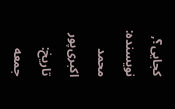کجایی؟, نویسنده: محمد اکبری‌پور تاريخ: جمعه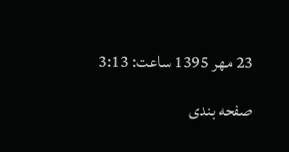23 مهر 1395 ساعت: 3:13

صفحه بندی